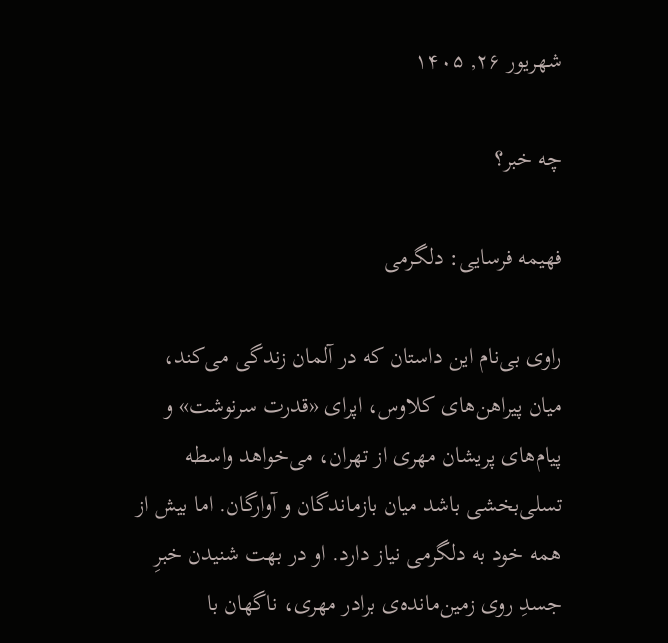شهریور ۲۶, ۱۴۰۵

چه خبر؟

فهیمه فرسایی: دلگرمی

راوی بی‌نام این داستان که در آلمان زندگی می‌کند، میان پیراهن‌های کلاوس، اپرای «قدرت سرنوشت» و پیام‌های پریشان مهری از تهران، می‌خواهد واسطه‌ تسلی‌بخشی باشد میان بازماندگان و آوارگان. اما بیش از همه خود به دلگرمی نیاز دارد. او در بهت شنیدن خبرِ جسدِ روی زمین‌مانده‌ی برادر مهری، ناگهان با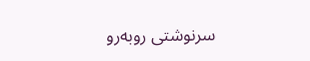سرنوشتی روبه‌رو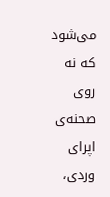می‌شود که نه روی صحنه‌ی اپرای وردی،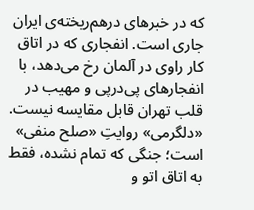که در خبرهای درهم‌ریخته‌ی ایران جاری است. انفجاری که در اتاق کار راوی در آلمان رخ می‌دهد، با انفجارهای پی‌درپی و مهیب در قلب تهران قابل مقایسه نیست. «دلگرمی» روایتِ «صلح منفی» است؛ جنگی که تمام نشده، فقط به اتاق اتو و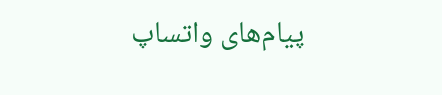پیام‌های واتساپ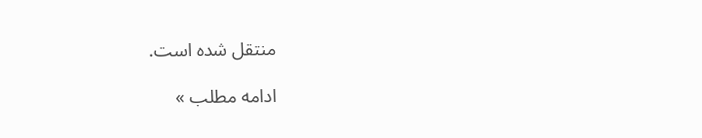منتقل شده است.

ادامه مطلب »